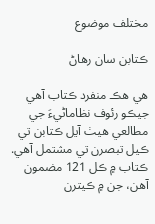مختلف موضوع

ڪتابن سان رھاڻ

ھي ھڪ منفرد ڪتاب آھي جيڪو رئوف نظاماڻيءَ جي مطالعي ھيٺ آيل ڪتابن تي ڪيل تبصرن تي مشتمل آھي. ڪتاب ۾ ڪل 121 مضمون آھن، جن ۾ ڪيترن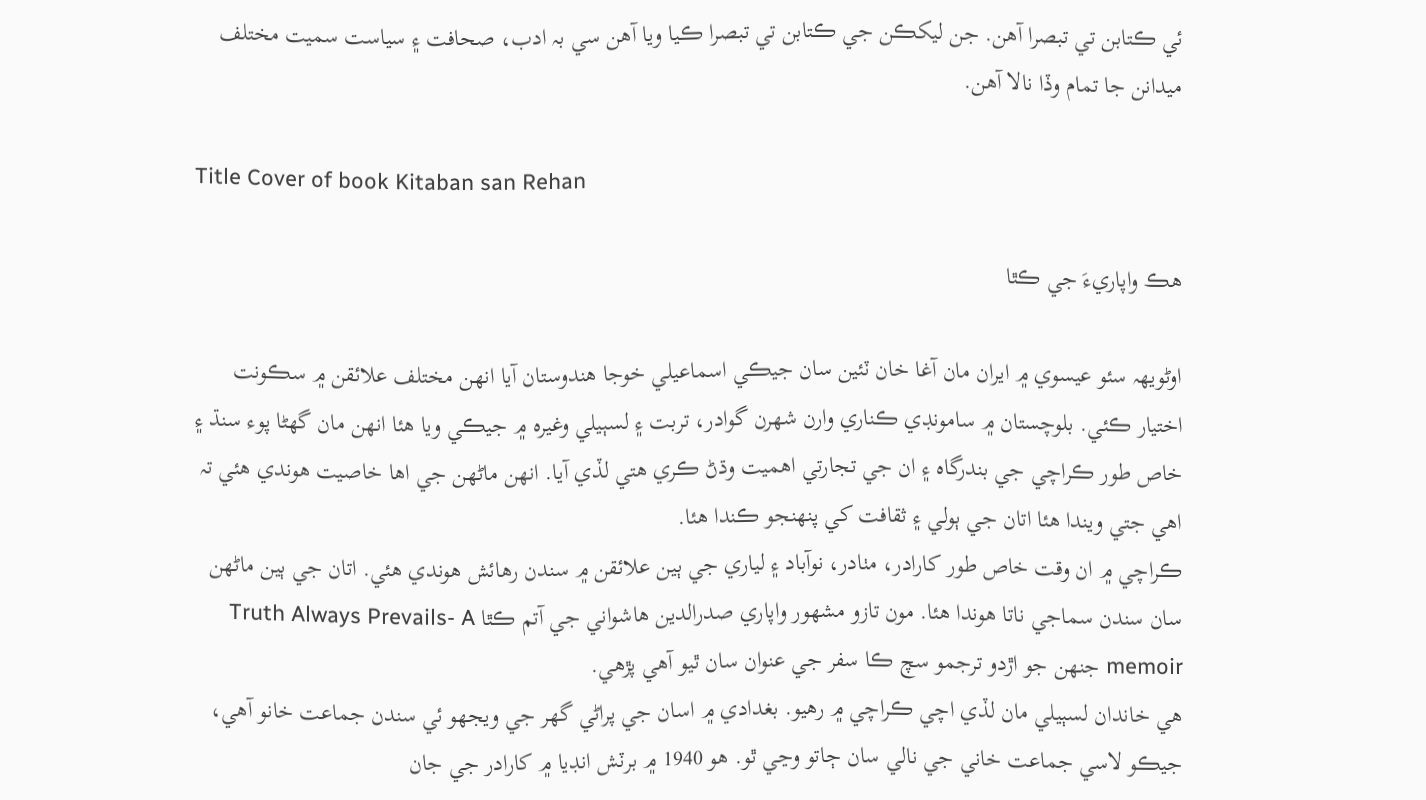ئي ڪتابن تي تبصرا آھن. جن ليکڪن جي ڪتابن تي تبصرا ڪيا ويا آھن سي بہ ادب، صحافت ۽ سياست سميت مختلف ميدانن جا تمام وڏا نالا آھن.

Title Cover of book Kitaban san Rehan

هڪ واپاريءَ جي ڪٿا

اوڻويھہ سئو عيسوي ۾ ايران مان آغا خان ٽئين سان جيڪي اسماعيلي خوجا هندوستان آيا انھن مختلف علائقن ۾ سڪونت اختيار ڪئي. بلوچستان ۾ سامونڊي ڪناري وارن شھرن گوادر، تربت ۽ لسٻيلي وغيرہ ۾ جيڪي ويا هئا انھن مان گهڻا پوء سنڌ ۽ خاص طور ڪراچي جي بندرگاه ۽ ان جي تجارتي اهميت وڌڻ ڪري هتي لڏي آيا. انھن ماڻھن جي اها خاصيت هوندي هئي تہ اهي جتي ويندا هئا اتان جي ٻولي ۽ ثقافت کي پنھنجو ڪندا هئا.
ڪراچي ۾ ان وقت خاص طور کارادر، مٺادر، نوآباد ۽ لياري جي ٻين علائقن ۾ سندن رهائش هوندي هئي. اتان جي ٻين ماڻھن سان سندن سماجي ناتا هوندا هئا. مون تازو مشھور واپاري صدرالدين هاشواني جي آتم ڪٿا Truth Always Prevails- A memoir جنھن جو اڙدو ترجمو سچ ڪا سفر جي عنوان سان ٿيو آهي پڙهي.
هي خاندان لسٻيلي مان لڏي اچي ڪراچي ۾ رهيو. بغدادي ۾ اسان جي پراڻي گهر جي ويجهو ئي سندن جماعت خانو آهي، جيڪو لاسي جماعت خاني جي نالي سان ڄاتو وڃي ٿو. هو 1940 ۾ برٽش انڊيا ۾ کارادر جي جان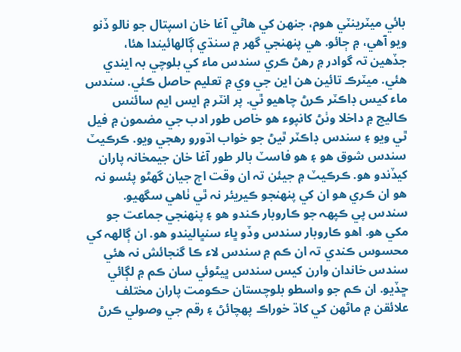بائي ميٽرينٽي هوم، جنھن کي هاڻي آغا خان اسپتال جو نالو ڏنو ويو آهي، ۾ ڄائو. هي پنھنجي گهر ۾ سنڌي ڳالھائيندا هئا، جڏهين تہ گوادر ۾ رهڻ ڪري سندس ماء کي بلوچي بہ ايندي هئي. ميٽرڪ تائين هن اين جي وي ۾ تعليم حاصل ڪئي. سندس ماء کيس ڊاڪٽر ڪرڻ چاهيو ٿي. پر انٽر ۾ ايس ايم سائنس ڪاليج ۾ داخلا وٺڻ کانپوء هو خاص طور ادب جي مضمون ۾ فيل ٿي ويو ۽ سندس ڊاڪٽر ٿيڻ جو خواب اڌورو رهجي ويو. ڪرڪيٽ سندس شوق هو ۽ هو فاسٽ بالر طور آغا خان جيمخانہ پاران کيڏندو هو. ڪرڪيٽ ۾ جيئن تہ ان وقت اڄ جيان گهڻو پئسو نہ هو ان ڪري هو ان کي پنھنجو ڪيريئر نہ ٿي ٺاهي سگهيو.
سندس پي ڪپھہ جو ڪاروبار ڪندو هو ۽ پنھنجي جماعت جو مکي هو. اهو ڪاروبار سندس وڏو ڀاء سنڀاليندو هو. ان ڳالھہ کي محسوس ڪندي تہ ان ڪم ۾ سندس لاء ڪا گنجائش نہ هئي سندس خاندان وارن کيس سندس ڀيڻوئي سان ڪم ۾ لڳائي ڇڏيو. ان ڪم جو واسطو بلوچستان حڪومت پاران مختلف علائقن ۾ ماڻھن کي کاڌ خوراڪ پھچائڻ ۽ رقم جي وصولي ڪرڻ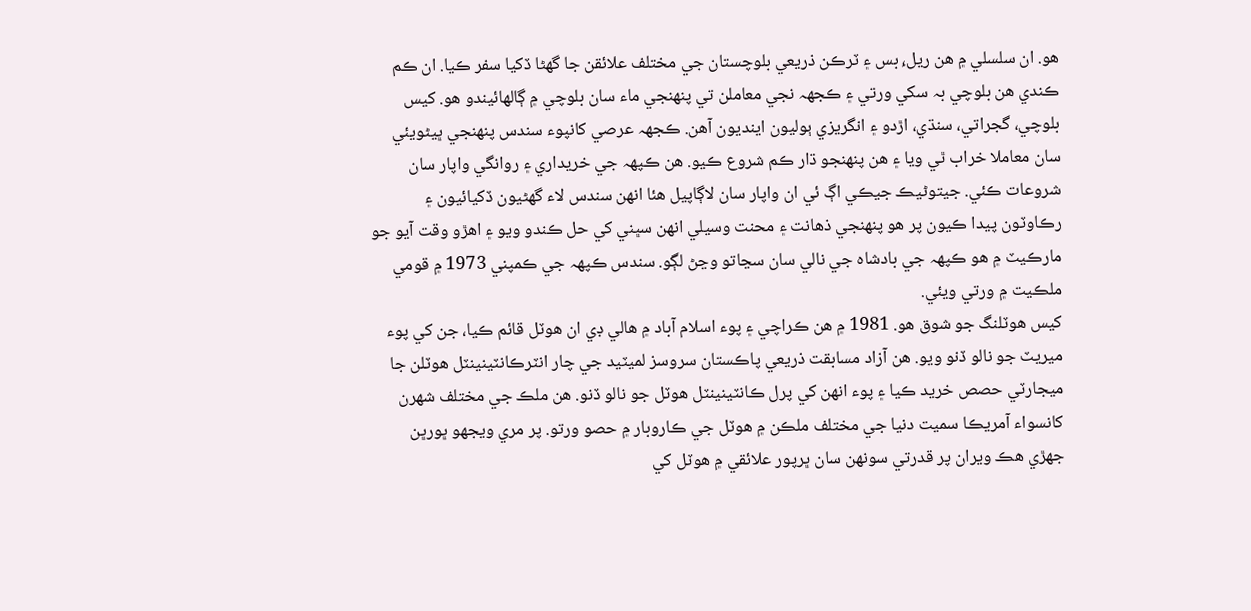هو. ان سلسلي ۾ هن ريل،ِ بس ۽ ٽرڪن ذريعي بلوچستان جي مختلف علائقن جا گهڻا ڏکيا سفر ڪيا. ان ڪم ڪندي هن بلوچي بہ سکي ورتي ۽ ڪجهہ نجي معاملن تي پنھنجي ماء سان بلوچي ۾ ڳالھائيندو هو. کيس بلوچي، گجراتي، سنڌي، اڙدو ۽ انگريزي ٻوليون اينديون آهن. ڪجهہ عرصي کانپوء سندس پنھنجي ڀيڻويئي سان معاملا خراب ٿي ويا ۽ هن پنھنجو ڌار ڪم شروع ڪيو. هن ڪپھہ جي خريداري ۽ روانگي واپار سان شروعات ڪئي. جيتوڻيڪ جيڪي اڳ ئي ان واپار سان لاڳاپيل هئا انھن سندس لاء گهڻيون ڏکيائيون ۽ رڪاوٽون پيدا ڪيون پر هو پنھنجي ذهانت ۽ محنت وسيلي انھن سڀني کي حل ڪندو ويو ۽ اهڙو وقت آيو جو مارڪيٽ ۾ هو ڪپھہ جي بادشاه جي نالي سان سڃاتو وڃڻ لڳو. سندس ڪپھہ جي ڪمپني 1973 ۾ قومي ملڪيت ۾ ورتي ويئي.
کيس هوٽلنگ جو شوق هو. 1981 ۾ هن ڪراچي ۽ پوء اسلام آباد ۾ هالي ڊي ان هوٽل قائم ڪيا، جن کي پوء ميريٽ جو نالو ڏنو ويو. هن آزاد مسابقت ذريعي پاڪستان سروسز لميٽيد جي چار انٽرڪانٽينينٽل هوٽلن جا ميجارٽي حصص خريد ڪيا ۽ پوء انھن کي پرل ڪانٽينينٽل هوٽل جو نالو ڏنو. هن ملڪ جي مختلف شھرن کانسواء آمريڪا سميت دنيا جي مختلف ملڪن ۾ هوٽل جي ڪاروبار ۾ حصو ورتو. پر مري ويجهو ڀورڀن جھڙي هڪ ويران پر قدرتي سونھن سان ڀرپور علائقي ۾ هوٽل کي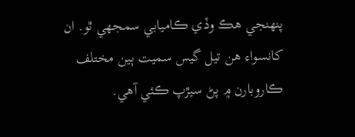پنھنجي هڪ وڏي ڪاميابي سمجهي ٿو. ان کانسواء هن تيل گيس سميت ٻين مختلف ڪاروبارن ۾ پڻ سيڙپ ڪئي آهي.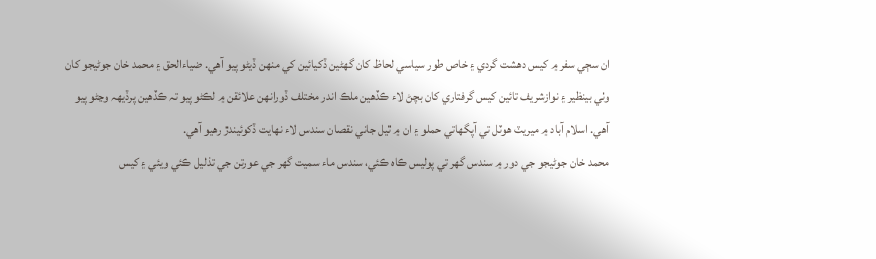ان سڄي سفر ۾ کيس دھشت گردي ۽ خاص طور سياسي لحاظ کان گهڻين ڏکيائين کي منھن ڏيڻو پيو آهي. ضياءالحق ۽ محمد خان جوڻيجو کان وٺي بينظير ۽ نوازشريف تائين کيس گرفتاري کان بچڻ لاء ڪڏهين ملڪ اندر مختلف ڏورانھن علائقن ۾ لڪڻو پيو تہ ڪڏهين پرڏيھہ وڃڻو پيو آهي. اسلام آباد ۾ ميريٽ هوٽل تي آپگهاتي حملو ۽ ان ۾ ٿيل جاني نقصان سندس لاء نھايت ڏکوئيندڙ رهيو آهي.
محمد خان جوڻيجو جي دور ۾ سندس گهر تي پوليس ڪاه ڪئي، سندس ماء سميت گهر جي عورتن جي تذليل ڪئي ويئي ۽ کيس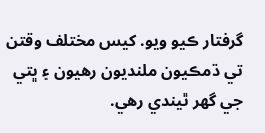گرفتار ڪيو ويو. کيس مختلف وقتن تي ڌمڪيون ملنديون رهيون ۽ ڀتي جي گهر ٿيندي رهي.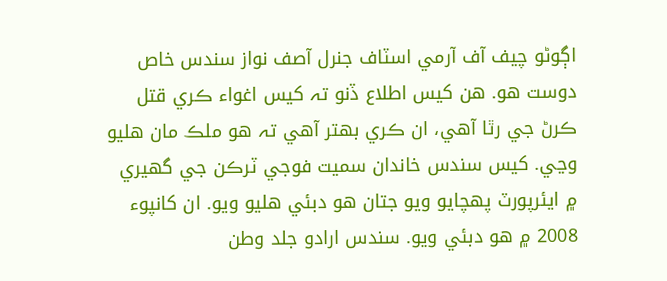اڳوڻو چيف آف آرمي اسٽاف جنرل آصف نواز سندس خاص دوست هو. هن کيس اطلاع ڏنو تہ کيس اغواء ڪري قتل ڪرڻ جي رٿا آهي، ان ڪري بھتر آهي تہ هو ملڪ مان هليو وڃي. کيس سندس خاندان سميت فوجي ٽرڪن جي گهيري ۾ ايئرپورٽ پھچايو ويو جتان هو دبئي هليو ويو. ان کانپوء 2008 ۾ هو دبئي ويو. سندس ارادو جلد وطن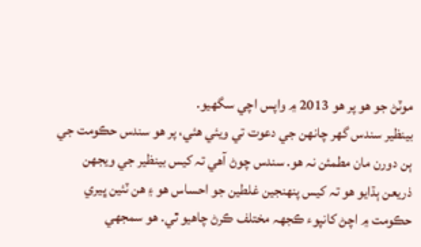موٽڻ جو هو پر هو 2013 ۾ واپس اچي سگهيو.
بينظير سندس گهر چانھن جي دعوت تي ويئي هئي، پر هو سندس حڪومت جي ٻن دورن مان مطمئن نہ هو. سندس چوڻ آهي تہ کيس بينظير جي ويجهن ذريعن ٻڌايو هو تہ کيس پنھنجين غلطين جو احساس هو ۽ هن ٽئين ڀيري حڪومت ۾ اچڻ کانپوء ڪجهہ مختلف ڪرڻ چاهيو ٿي. هو سمجهي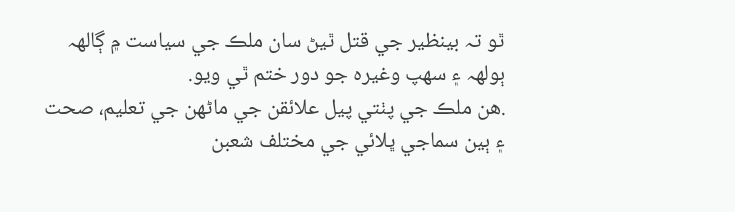ٿو تہ بينظير جي قتل ٿيڻ سان ملڪ جي سياست ۾ ڳالھہ ٻولھہ ۽ سھپ وغيرہ جو دور ختم ٿي ويو.
.هن ملڪ جي پٺتي پيل علائقن جي ماڻھن جي تعليم، صحت ۽ ٻين سماجي ڀلائي جي مختلف شعبن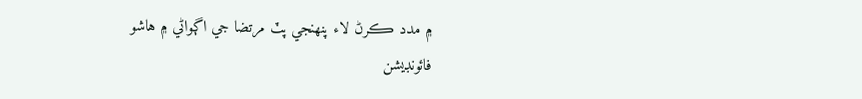۾ مدد ڪرڻ لاء پنھنجي پٽ مرتضا جي اڳواڻي ۾ هاشو فائونڊيشن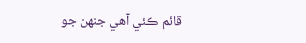قائم ڪئي آهي جنھن جو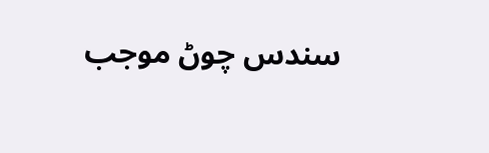سندس چوڻ موجب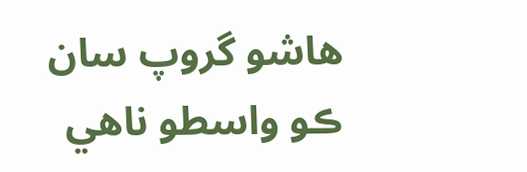هاشو گروپ سان ڪو واسطو ناهي